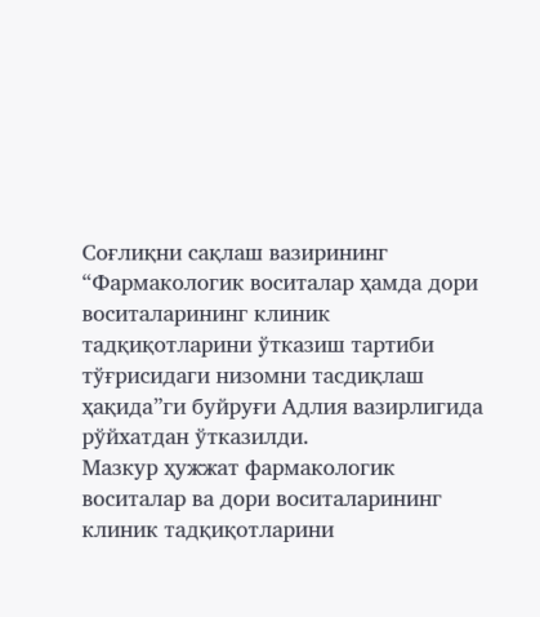Соғлиқни сақлаш вазирининг “Фармакологик воситалар ҳамда дори воситаларининг клиник тадқиқотларини ўтказиш тартиби тўғрисидаги низомни тасдиқлаш ҳақида”ги буйруғи Адлия вазирлигида рўйхатдан ўтказилди.
Мазкур ҳужжат фармакологик воситалар ва дори воситаларининг клиник тадқиқотларини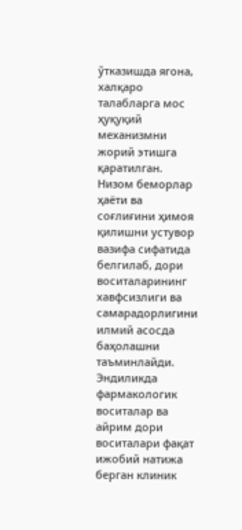ўтказишда ягона, халқаро талабларга мос ҳуқуқий механизмни жорий этишга қаратилган. Низом беморлар ҳаёти ва соғлиғини ҳимоя қилишни устувор вазифа сифатида белгилаб, дори воситаларининг хавфсизлиги ва самарадорлигини илмий асосда баҳолашни таъминлайди.
Эндиликда фармакологик воситалар ва айрим дори воситалари фақат ижобий натижа берган клиник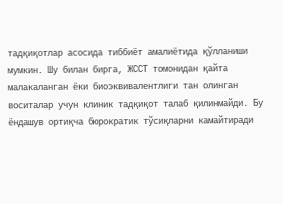тадқиқотлар асосида тиббиёт амалиётида қўлланиши мумкин. Шу билан бирга, ЖССТ томонидан қайта малакаланган ёки биоэквивалентлиги тан олинган воситалар учун клиник тадқиқот талаб қилинмайди. Бу ёндашув ортиқча бюрократик тўсиқларни камайтиради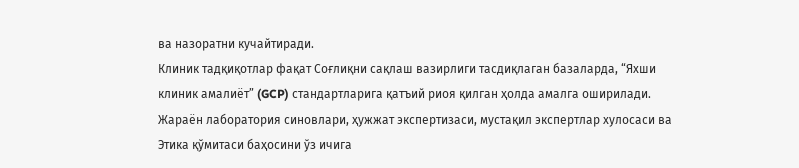ва назоратни кучайтиради.
Клиник тадқиқотлар фақат Соғлиқни сақлаш вазирлиги тасдиқлаган базаларда, “Яхши клиник амалиёт” (GCP) стандартларига қатъий риоя қилган ҳолда амалга оширилади. Жараён лаборатория синовлари, ҳужжат экспертизаси, мустақил экспертлар хулосаси ва Этика қўмитаси баҳосини ўз ичига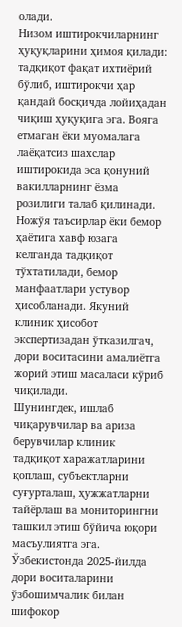олади.
Низом иштирокчиларнинг ҳуқуқларини ҳимоя қилади: тадқиқот фақат ихтиёрий бўлиб, иштирокчи ҳар қандай босқичда лойиҳадан чиқиш ҳуқуқига эга. Вояга етмаган ёки муомалага лаёқатсиз шахслар иштирокида эса қонуний вакилларнинг ёзма розилиги талаб қилинади.
Ножўя таъсирлар ёки бемор ҳаётига хавф юзага келганда тадқиқот тўхтатилади, бемор манфаатлари устувор ҳисобланади. Якуний клиник ҳисобот экспертизадан ўтказилгач, дори воситасини амалиётга жорий этиш масаласи кўриб чиқилади.
Шунингдек, ишлаб чиқарувчилар ва ариза берувчилар клиник тадқиқот харажатларини қоплаш, субъектларни суғурталаш, ҳужжатларни тайёрлаш ва мониторингни ташкил этиш бўйича юқори масъулиятга эга.
Ўзбекистонда 2025-йилда дори воситаларини ўзбошимчалик билан шифокор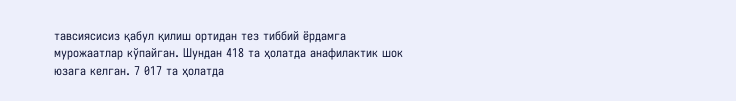тавсиясисиз қабул қилиш ортидан тез тиббий ёрдамга мурожаатлар кўпайган. Шундан 418 та ҳолатда анафилактик шок юзага келган. 7 017 та ҳолатда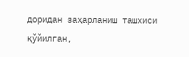доридан заҳарланиш ташхиси қўйилган,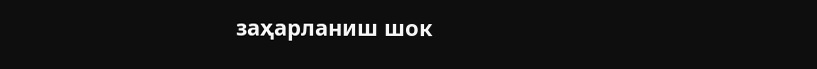заҳарланиш шок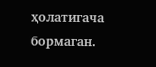ҳолатигача бормаган.